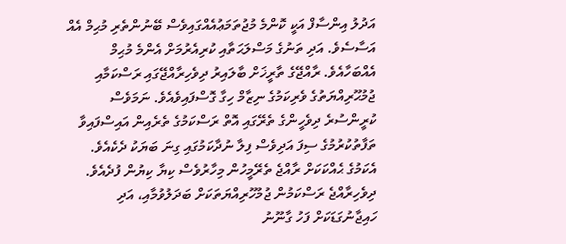އަދުލު އިންސާފް އަކީ ކޮންމެ މުޖުތަމަޢުއެއްގައިވެސް ބޭނުންތެރި މުޙިމް އެއް އަސާސެވެ. އަދި ތަނުގެ މަސްލަޙަތާއި ކުރިއެރުމަށް އެންމެ މުޙިމް އެއްބަހާއެވެ. ރާއްޖޭގެ ތާރީޚަށް ބާލައިރު ދިވެހިރާއްޖޭގައި ރަސްކަމާއި ޖުމުޙޫރިއްޔަތުގެ ވެރިކަމުގެ ނިޒާމް ހިގާ ގޮސްފައިވެއެވެ. ނަމަވެސް ކުރީންސުރެ ދިވެހީންގެ ތެރޭގައި އޮތް ރަސްކަމުގެ ތެރެއިން އައިސްފައިވާ ތަފާތުކުރުމުގެ ސިފަ އަދިވެސް ފިލާ ނުދާކަމުގައި ގިނަ ބަޔަކު ދެކެއެވެ. އެކަމުގެ ޙެއްކަކަށް ރާއްޖެ ތެރޭމީހުން މިހާރުވެސް ކިޔާ ކިޔުން ފުދެއެވެ.
ދިވެހިރާއްޖެ ރަސްކަމުން ޖުމުހޫރިއްޔަތަކަށް ބަދަލުވުމާއި، އަދި ހައިޖާނުގަޑަކަށް ފަހު ގާނޫނު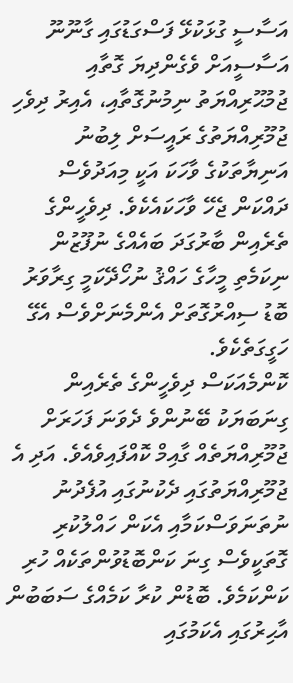އަސާސީ ގުޅަކުޅޭ ފަސްގަޑުގައި ގާނޫނޫ އަސާސީއަށް ވެގެންދިޔަ ގޮތާއި ޖުމުޙޫރިއްޔަތު ނިމުނުގޮތާއި، އެއިރު ދިވެހި ޖުމޫރިއްޔަތުގެ ރައީސަށް ލިބުނު އަނިޔާތަކުގެ ވާހަކަ އަކީ މިއަދުވެސް ދައްކަން ޖެހޭ ވާހަކައެކެވެ. ދިވެހީންގެ ތެރެއިން ބާރުގަދަ ބައެއްގެ ނުފޫޒުން ނިކަމެތި މީހާގެ ހައްޤު ނުހޯދޭކަމީ ގިރާވަރު ބޮޑު ސިއްރުގޮތަށް އެންމެނަށްވެސް އެގޭ ހަގީގަތެކެވެ.
ކޮންމެއަކަސް ދިވެހީންގެ ތެރެއިން ގިނަބަޔަކު ބޭނުންވެ ދެވަނަ ފަހަރަށް ޖުމޫރިއްޔަތެއް ގާއިމް ކޮއްފައިވެއެވެ. އަދި އެ ޖުމޫރިއްޔަތުގައި ދެކުނުގައި އުފެދުނު ނުތަނަވަސްކަމާއި އެކަން ހައްލުކުރި ގޮތަކީވެސް ގިނަ ކަންބޮޑުވުންތަކެއް ހުރި ކަންކަމެވެ. ބޮޑުން ކުރާ ކަމެއްގެ ސަބަބުން އާޙިރުގައި އެކަމުގައި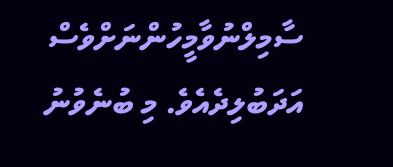ސާމިލްނުވާމީހުންނަށްވެސް އަދަބުލިދެއެވެ. މި ބުނެވުނު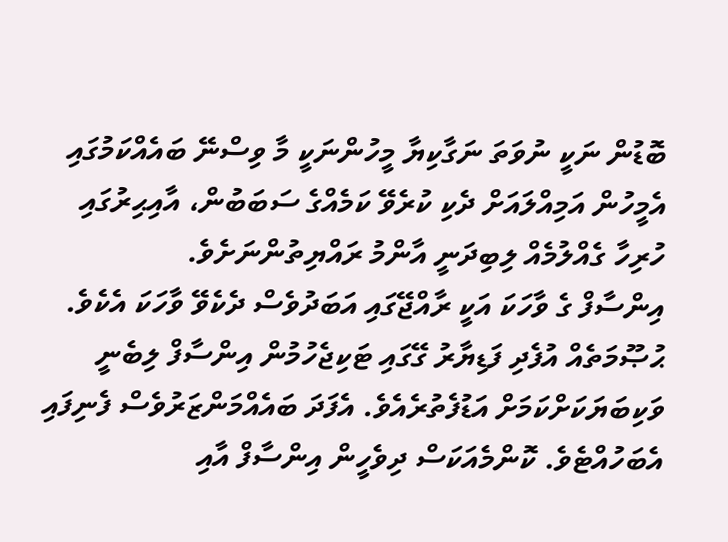ބޮޑުން ނަކީ ނުވަތަ ނަގާކިޔާ މީހުންނަކީ މާ ވިސްނޭ ބައެއްކަމުގައި އެމީހުން އަމިއްލައަށް ދެކި ކުރެވޭ ކަމެއްގެ ސަބަބުން، އާއިޙިރުގައި ހުރިހާ ގެއްލުމެއް ލިބިދަނީ އާންމު ރައްޔިތުންނަށެވެ.
އިންސާފް ގެ ވާހަކަ އަކީ ރާއްޖޭގައި އަބަދުވެސް ދެކެވޭ ވާހަކަ އެކެވެ. ޙުޞޫމަތެއް އުފެދި ފަޑިޔާރު ގޭގައި ޓަކިޖެހުމުން އިންސާފް ލިބެނީ ވަކިބަޔަކަށްކަމަށް އަޑުފެތުރެއެވެ. އެފަދަ ބައެއްމަންޒަރުވެސް ފެނިފައި އެބަހުއްޓެވެ. ކޮންމެއަކަސް ދިވެހީން އިންސާފް އާއި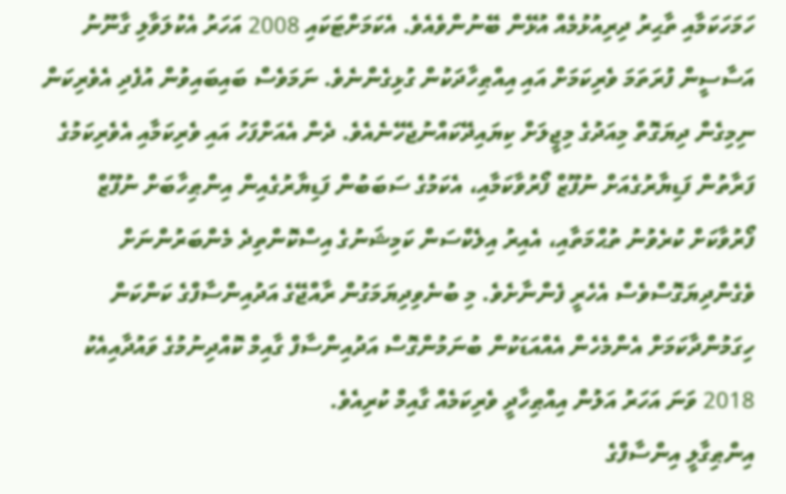ހަމަހަކަމާއި ތާޙިރު ދިރިއުޅުމެއް އުޅޭން ބޭނުންވެއެވެ. އެކަމަށްޓަކައި 2008 އަހަރު އެކުލަވާލި ގާނޫނު އަސާސީން ފުރަތަމަ ވެރިކަމަށް އައި އިއްޠިހާދަކުން ގުޅިގެންނެވެ. ނަމަވެސް ބައިބައިވުން އުފެދި އެވެރިކަން ނިމިގެން ދިޔަގޮތް މިއަދުގެ މިޖީލަށް ކިޔައިދޭކައްނުޖެހޭނެއެވެ. ދެން އެއަށްފަހު އައި ވެރިކަމާއި އެވެރިކަމުގެ ފަރާތުން ފަޑިޔާރުގެއަށް ނުފޫޒް ފޯރުވާކަމާއި، އެކަމުގެ ސަބަބުން ފަޑިޔާރުގެއިން އިންޠިހާބަށް ނުފޫޒް ފޯރުވާކަށް ކުރެވުނު ތުޙްމަތާއި، އެއިރު އިލެކްސަން ކަމިޝަނުގެ އިސްކޮންތިދެ މެންބަރުންނަށް ވެގެންދިޔަގޮސްވެސް އެހެރީ ފެންނާށެވެ. މި ބުނެވިދިޔަމަގުން ރާއްޖޭގެ އަދުއިންސާފްގެ ކަންކަން ހިގަމުންދާކަމަށް އެންމެހެން އެއްއަޑަކުން ބުނަމުންގޮސް އަދުއިންސާފް ގާއިމް ކޮއްދިނުމުގެ ވައުދާއިއެކު 2018 ވަނަ އަހަރު އަލުން އިއްޠިހާދީ ވެރިކަމެއް ގާއިމް ކުރިއެވެ.
އިންޠިގާލީ އިންސާފްގެ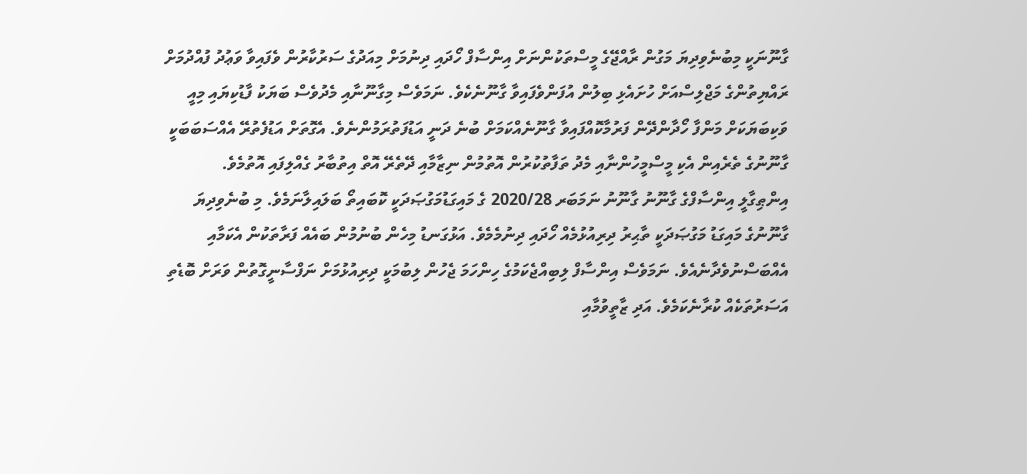ގާނޫނަކީ މިބުނެވިދިޔަ މަގުން ރާއްޖޭގެ މީސްތަކުންނަށް އިންސާފް ހޯދައި ދިނުމަށް މިއަދުގެ ސަރުކާރުން ވެފައިވާ ވަޢުދު ފުއްދުމަށް ރައްޔިތުންގެ މަޖްލިސްއަށް ހުށައެޅި ބިލުން އުފަންވެފައިވާ ގާނޫނެކެވެ. ނަމަވެސް މިގާނޫނާއި މެދުވެސް ބަޔަކު ފާޑުކިޔައި މިއީ ވަކިބަޔަކަށް މަންފާ ހޯދާންދޭން ފަރުމާކޮއްފައިވާ ގާނޫނެއްކަމަށް ބުނެ ދަނީ އަޑުފަތުރަމުންނެވެ. އެގޮތަށް އަޑުފެތުރޭ އެއްސަބަބަކީ ގާނޫނުގެ ތެރެއިން އެކި މީސްމީހުންނާއި މެދު ތަފާތުކުރުން އޮތުމުން ނިޒާމާއި ދޭތެރޭ އޮތް އިތުބާރު ގެއްލިފައި އޮތުމެވެ.
އިންޠިގާލީ އިންސާފްގެ ގާނޫނު ގާނޫނު ނަމަބަރ 2020/28 ގެ މައިގަޑުމަގުޞަދަކީ ކޮބައިތޯ ބަލައިލާނަމެވެ. މި ބުނެވިދިޔަ ގާނޫނުގެ މައިގަޑު މަގުޞަދަކީ ތާޙިރު ދިރިއުޅުމެއް ހޯދައި ދިނުމެމެވެ. އަޅުގަނޑު މިހެން ބުނުމުން ބައެއް ފަރާތަކުން އެކަމާއި އެއްބަސްނުވެދާނެއެވެ. ނަމަވެސް އިންސާފް ލިބިއްޖެކަމުގެ ހިންހަމަ ޖެހުން ލިބުމަކީ ދިރިއުޅުމަށް ނަފްސާނީގޮތުން ވަރަށް ބޮޑެތި އަސަރުތަކެއް ކުރާނެކަމެވެ. އަދި ޒާތީވުމާއި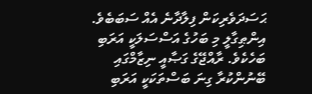ޙަސަދަވެރިކަން ފިލާދާނެ އެއް ސަބަބެވެ. އިންޠިގާލީ މި ބަހުގެ އަސްސަލަކީ އަރަބި ބަހެކެވެ. ރާއްޖޭގެ ގަޞާއީ ނިޒާމްގައި ބޭނުންކުރާ ގިނަ ބަސްތަކަކީ އަރަބި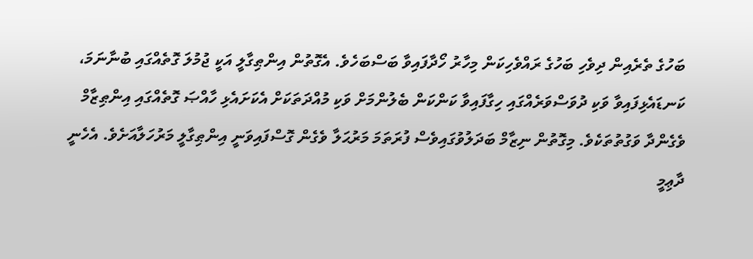ބަހުގެ ތެރެއިން ދިވެހި ބަހުގެ ރައްވެހިކަން މިހާރު ހޯދާފައިވާ ބަސްބަހެވެ. އެގޮތުން އިންޠިގާލީ އަކީ ޖުމުލަ ގޮތެއްގައި ބުނާނަމަ، ކަނޑައެޅިފައިވާ ވަކި ދުވަސްވަރެއްގައި ހިގާފައިވާ ކަންކަން ބެލުންމަށް ވަކި މުއްދަތަކަށް އެކަށައެޅި ހާއްޞަ ގޮތެއްގައި އިންޠިޒާމް ވެގެންދާ ވަގުތުތަކެވެ. މިގޮތުން ނިޒާމް ބަދަލުވުގައިވެސް ފުރަތަމަ މަރުޙަލާ ވެގެން ގޮސްފައިވަނީ އިންޠިގާލީ މަރުހަލާއަށެވެ. އެހެނީ ދާޢިމީ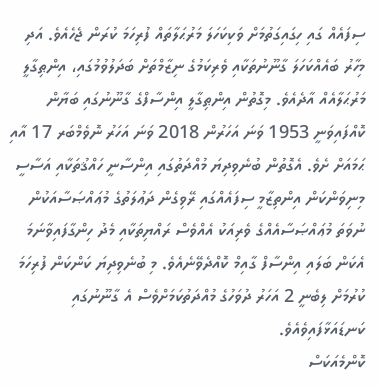ސިފައެއް ގައި ހިގައިގަތުމަށް ވަކިކަހަލަ މަރުޙަލާތައް ފުރިހަމަ ކުރަން ޖެހެއެވެ. އަދި މިހާރު ބައެއްކަހަލަ ގާނޫނުތަކާއި ވެރިކަމުގެ ނިޒާމްތަށް ބަދަލުވުމުގައި، އިންޠިގާލީ މަރުޙަލާއެއް އާދެއެވެ. މިގޮތުން އިންޠިގާލީ އިންސާފްގެ ގާނޫނުގައި ބަޔާން ކޮއްފައިވަނީ 1953 ވަނަ އަހަރުން 2018 ވަނަ އަހަރު ނޮވެމްބަރ 17 އާއި ޙަމައަށް ށެވެ. އެގޮތުން ބުނެވިދިޔަ މުއްދަތުގައި އިންސާނީ ހައްޤުތަކާއި އަސާސީ މިނިވަންކަން އިންތިޒާމީ ސިފައެއްގައި ރޭވިގެން ދަޢުލަތުގެ މުޢައްޞަސާއަކުން ނުވަތަ މުޢައްޞަސާއެއްގެ ވެރިއަކު އެއްވެސް ރައްޔިތަކާއި މެދު ހިންގާފައިވާނަމަ އެކަން ބަލައި އިންސާފް ގާއިމް ކޮއްދެވޭނެއެވެ. މި ބުނެވިދިޔަ ކަންކަން ފުރިހަމަ ކުރުމަށް ލިބެނީ 2 އަހަރު ދުވަހުގެ މުއްދަތުކަމަށްވެސް އެ ގާނޫނުގައި ކަނޑައަޅާފައިވެއެވެ.
ކޮންމެއަކަސް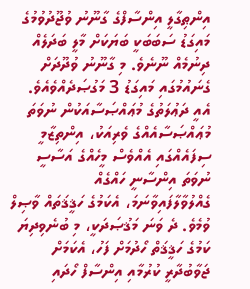އިންޠިގާލީ އިންސާފްގެ ގާނޫނު ވުޖޫދުވުމުގެ މައިގަޑު ސަބަބަކީ ބަޔަކަށް މާލީ ބަދަލެއް ދިނުމެއް ނޫނެވެ. މި ގާނޫނު ވުދޫދަށް ގެނައުމުގައި މައިގަޑު 3 މަގުޞަދެއްވެއެވެ. އެއީ ދަޢުލަތުގެ މުޢައްޞަސާއަކުން ނުވަތަ މުޢައްޞަސާއެއްގެ ވެރިއަކު، އިންތިޒާމީ ސިފައެއްގައި އެއްވެސް މީހެއްގެ އަސާސީ ނުވަތަ އިންސާނީ ހައްގެއް ގެއްލުވާލާފައިވާނަމަ، އެކަމުގެ ހަޤީޤަތައް ވާޞިލް ވުމެވެ. ދެ ވަނަ މަޤުޞަދަކީ، މި ބުނެވިދިޔަ ކަމުގެ ހަޤީޤަތް ހޯދުމަށް ފަހު، އެކަމަށް ޖަވާބުދާރީ ކުރުމާއި އިންސާފް ހޯދައި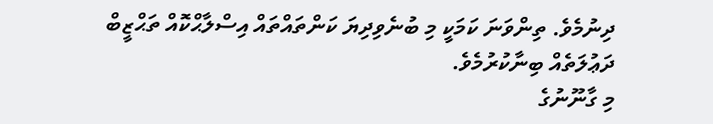ދިނުމެވެ. ތިންވަނަ ކަމަކީ މި ބުނެވިދިޔަ ކަންތައްތައް އިސްލާޙްކޮއް ތަޙްޒީބް ދަޢުލަތެއް ބިނާކުރުމެވެ.
މި ގާނޫނުގެ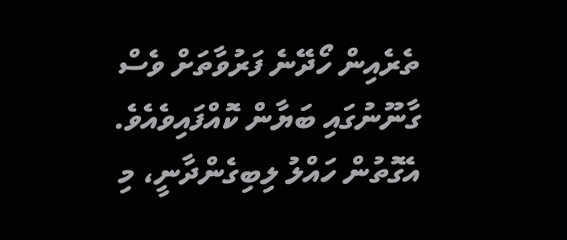ތެރެއިން ހޯދޭނެ ފަރުވާތަށް ވެސް ގާނޫނުގައި ބަޔާން ކޮއްފައިވެއެވެ. އެގޮތުން ހައްލު ލިބިގެންދާނީ، މި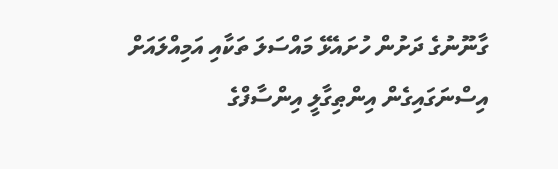ގާނޫނުގެ ދަށުން ހުށައެޅޭ މައްސަލަ ތަކާއި އަމިއްލައަށް އިސްނަގައިގެން އިންޠިގާލީ އިންސާފްގެ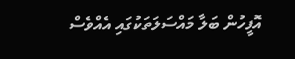އޮފީހުން ބަލާ މައްސަލަތަކުގައި އެއްވެސް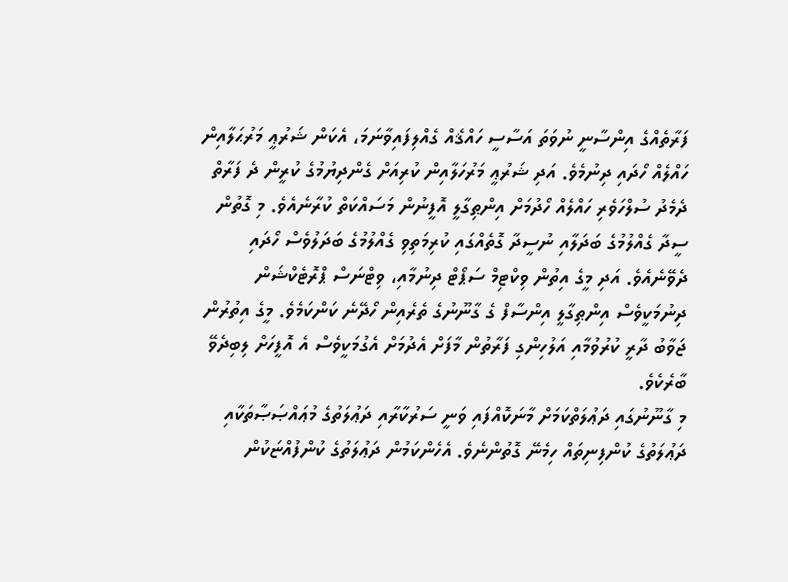ފަރާތެއްގެ އިންސާނީ ނުވަތަ އަސާސީ ހައްޤެއް ގެއްލިފައިވާނަމަ، އެކަން ޝަރުޢީ މަރުޙަލާއިން ހައްލެއް ހޯދައި ދިނުމެވެ. އަދި ޝަރުޢީ މަރުހަލާއިން ކުރިއަށް ގެންދިޔުމުގެ ކުރީން ދެ ފަރާތް ދެމެދު ސުލްހަވެރި ހައްލެއް ހޯދުމަށް އިންޠިގާލީ އޮފީނުން މަސައްކަތް ކުރާނެއެވެ. މި ގޮތުން ސީދާ ގެއްލުމުގެ ބަދަލާއި ނުސީދާ ގޮތެއްގައި ކުރިމަތިވި ގެއްލުމުގެ ބަދަލުވެސް ހޯދައި ދެވޭނެއެވެ. އަދި މީގެ އިތުން ވިކްޓިމް ސަޕޯޓް ދިނުމާއި، ވިޓްނަސް ޕްރޮޓެކްޝަން ދިނުމަކީވެސް އިންޠިގާލީ އިންސާފް ގެ ގާނޫނުގެ ތެރެއިން ހޯދޭނެ ކަންކަމެވެ. މީގެ އިތުރުން ޖަވާބު ދާރީ ކުރުވުމާއި އަލުހިންގި ފަރާތުން މާފަށް އެދުމަށް އެގުމަކީވެސް އެ އޮފީހަށް ލިބިދެވޭ ބާރެކެވެ.
މި ގާނޫނުގައި ދަޢުލަތްކަމަށް މާނަކޮއްފައި ވަނީ ސަރުކާރާއި ދަޢުލަތުގެ މުޢައްޞަޞާތަކާއި ދަޢުލަތުގެ ކުންފިނިތައް ހިމެނޭ ގޮތުންނެވެ. އެހެންކަމުން ދަޢުލަތުގެ ކުންފުއްޏަކުން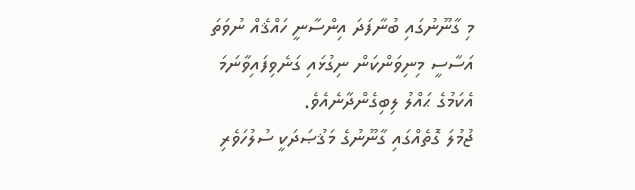މި ގާނޫނުގައި ބުނާފަދަ އިންސާނީ ހައްޤެއް ނުވަތަ އަސާސީ މިނިވަންކަން ނިގުޅައި ގަނެވިފައިވާނަމަ އެކަމުގެ ޙައްލު ލިބިގެންދާނެއެވެ.
ޖުމުލަ ގޮތެއްގައި ގާނޫނުގެ މަޤުޞަދަކީ ސުލުހަވެރި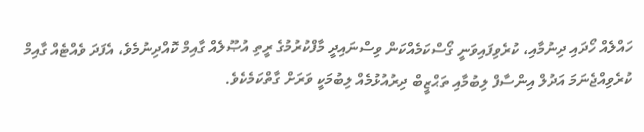ހައްލެއް ހޯދައި ދިނުމާއި، ކުރެވިފައިވަނީ ގޯސްކަމެއްކަން ވިސްނައިދީ މާފްކުރުމުގެ ރީތި އުޞޫލެއް ގާއިމް ކޮއްދިނުމެވެ، އެފަދަ ވެއްޓެއް ގާއިމް ކުރެވިއްޖެނަމަ އަދުލް އިންސާފް ލިބުމާއި ތަޙްޒީބް ދިރުއުޅުމެއް ލިބުމަކީ ވަރަށް ގާތްކަމެކެވެ.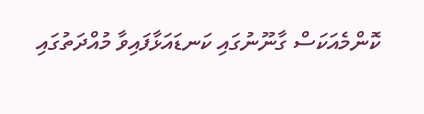ކޮންމެއަކަސް ގާނޫނުގައި ކަނޑައަޅާފައިވާ މުއްދަތުގައި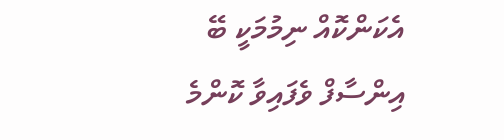އެކަންކޮއް ނިމުމަކީ ބޭ އިންސާފް ވެފައިވާ ކޮންމެ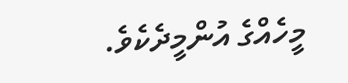މީހެއްގެ އުންމީދެކެވެ.